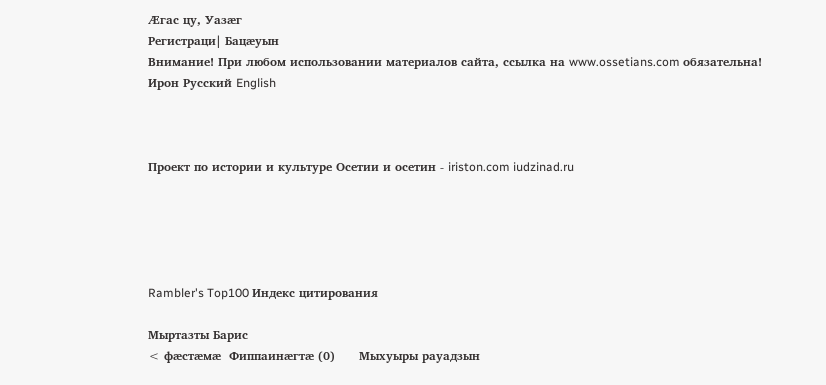Æгас цу, Уазæг
Регистраци| Бацæуын
Внимание! При любом использовании материалов сайта, ссылка на www.ossetians.com обязательна!
Ирон Русский English



Проект по истории и культуре Осетии и осетин - iriston.com iudzinad.ru





Rambler's Top100 Индекс цитирования

Мыртазты Барис
< фæстæмæ  Фиппаинæгтæ (0)      Мыхуыры рауадзын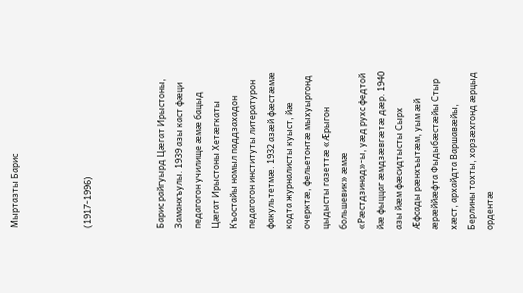Мыртазты Барис



(1917-1996)



Барис райгуырд Цæгат Ирыстоны, Заманхъулы. 1939 азы каст фæци педагогон училище æмæ бацыд Цæгат Ирыстоны Хетæгкаты Къостайы номыл паддзахадон педагогон институты литературон факультетмæ. 1932 азæй фæстæмæ кодта журналисты куыст, йæ очерктæ, фельетонтæ мыхуыргонд цыдысты газеттæ «Æрыгон большевик» æмæ «Рæстдзинад»-ы, уæд рухс федтой йæ фыццаг æмдзæвгæтæ дæр. 1940 азы йæм фæсидтысты Сырх Æфсады рæнхъытæм, уым æй æрæййæфта Фыдыбæстæйы Стыр хæст, архайдта Варшавæйы, Берлины тохты, хорзæхгонд æрцыд ордентæ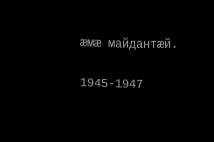æмæ майдантæй.

1945-1947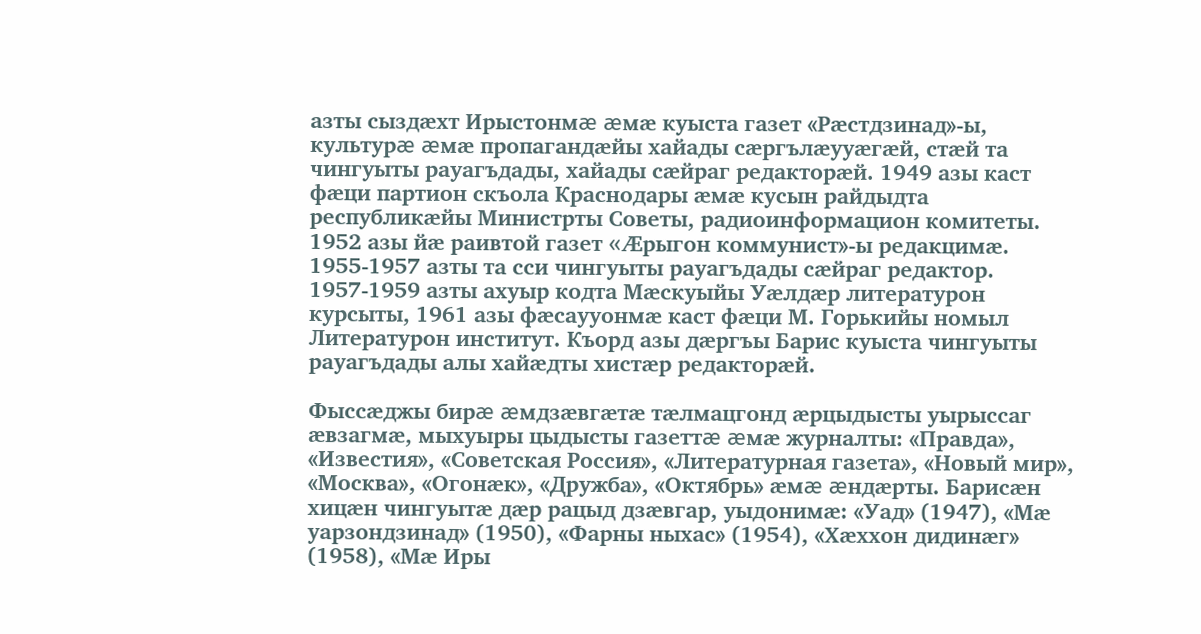азты сыздæхт Ирыстонмæ æмæ куыста газет «Рæстдзинад»-ы, культурæ æмæ пропагандæйы хайады сæргълæууæгæй, стæй та чингуыты рауагъдады, хайады сæйраг редакторæй. 1949 азы каст фæци партион скъола Краснодары æмæ кусын райдыдта республикæйы Министрты Советы, радиоинформацион комитеты. 1952 азы йæ раивтой газет «Æрыгон коммунист»-ы редакцимæ. 1955-1957 азты та сси чингуыты рауагъдады сæйраг редактор. 1957-1959 азты ахуыр кодта Мæскуыйы Уæлдæр литературон курсыты, 1961 азы фæсаууонмæ каст фæци М. Горькийы номыл Литературон институт. Къорд азы дæргъы Барис куыста чингуыты рауагъдады алы хайæдты хистæр редакторæй.

Фыссæджы бирæ æмдзæвгæтæ тæлмацгонд æрцыдысты уырыссаг æвзагмæ, мыхуыры цыдысты газеттæ æмæ журналты: «Правда», «Известия», «Советская Россия», «Литературная газета», «Новый мир», «Москва», «Огонæк», «Дружба», «Октябрь» æмæ æндæрты. Барисæн хицæн чингуытæ дæр рацыд дзæвгар, уыдонимæ: «Уад» (1947), «Мæ уарзондзинад» (1950), «Фарны ныхас» (1954), «Хæххон дидинæг» (1958), «Мæ Иры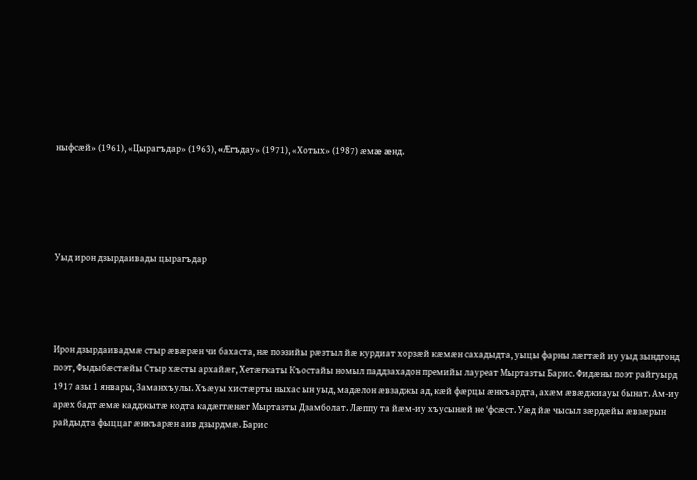ныфсæй» (1961), «Цырагъдар» (1963), «Æгъдау» (1971), «Хотых» (1987) æмæ æнд.





Уыд ирон дзырдаивады цырагъдар




Ирон дзырдаивадмæ стыр æвæрæн чи бахаста, нæ поэзийы рæзтыл йæ курдиат хорзæй кæмæн сахадыдта, уыцы фарны лæгтæй иу уыд зындгонд поэт, Фыдыбæстæйы Стыр хæсты архайæг, Хетæгкаты Къостайы номыл паддзахадон премийы лауреат Мыртазты Барис. Фидæны поэт райгуырд 1917 азы 1 январы, Заманхъулы. Хъæуы хистæрты ныхас ын уыд, мадæлон æвзаджы ад, кæй фæрцы æнкъардта, ахæм æвæджиауы бынат. Ам-иу арæх бадт æмæ кадджытæ кодта кадæггæнæг Мыртазты Дзамболат. Лæппу та йæм-иу хъусынæй не ‘фсæст. Уæд йæ чысыл зæрдæйы æвзæрын райдыдта фыццаг æнкъарæн аив дзырдмæ. Барис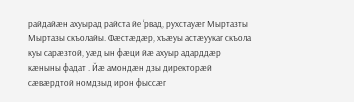райдайæн ахуырад райста йе ‘рвад, рухстауæг Мыртазты Мыртазы скъолайы. Фæстæдæр, хъæуы астæуукаг скъола куы сарæзтой, уæд ын фæци йæ ахуыр адарддæр кæныны фадат . Йæ амондæн дзы директорæй сæвæрдтой номдзыд ирон фыссæг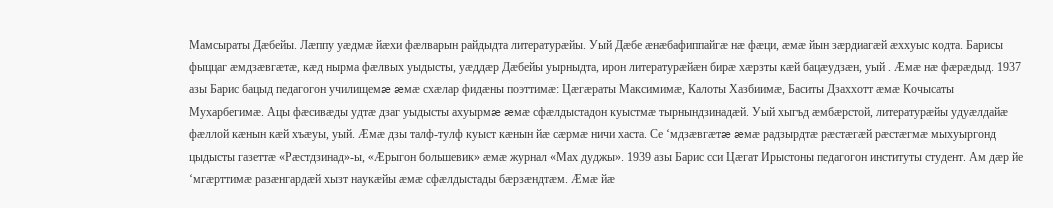Мамсыраты Дæбейы. Лæппу уæдмæ йæхи фæлварын райдыдта литературæйы. Уый Дæбе æнæбафиппайгæ нæ фæци, æмæ йын зæрдиагæй æххуыс кодта. Барисы фыццаг æмдзæвгæтæ, кæд нырма фæлвых уыдысты, уæддæр Дæбейы уырныдта, ирон литературæйæн бирæ хæрзты кæй бацæудзæн, уый . Æмæ нæ фæрæдыд. 1937 азы Барис бацыд педагогон училищемæ æмæ схæлар фидæны поэттимæ: Цæгæраты Максимимæ, Калоты Хазбиимæ, Баситы Дзаххотт æмæ Кочысаты Мухарбегимæ. Ацы фæсивæды удтæ дзаг уыдысты ахуырмæ æмæ сфæлдыстадон куыстмæ тырнындзинадæй. Уый хыгъд æмбæрстой, литературæйы удуæлдайæ фæллой кæнын кæй хъæуы, уый. Æмæ дзы талф-тулф куыст кæнын йæ сæрмæ ничи хаста. Се ‘мдзæвгæтæ æмæ радзырдтæ рæстæгæй рæстæгмæ мыхуыргонд цыдысты газеттæ «Рæстдзинад»-ы, «Æрыгон большевик» æмæ журнал «Мах дуджы». 1939 азы Барис сси Цæгат Ирыстоны педагогон институты студент. Ам дæр йе ‘мгæрттимæ разæнгардæй хызт наукæйы æмæ сфæлдыстады бæрзæндтæм. Æмæ йæ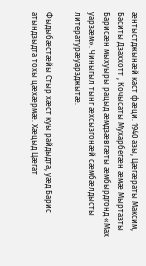æнтыстджынæй каст фæци. 1940 азы, Цæгæраты Максим, Баситы Дзаххотт , Кочысаты Мухарбегæн æмæ Мыртазты Барисæн мыхуыры рацыд æмдзæвгæты æмбырдгонд «Мах уарзæм». Чиныгыл тынг æхсызгонæй сæмбæлдысты литературæуарзджытæ.

Фыдыбæстæйы Стыр хæст куы райдыдта, уæд Барис атындзыдта тохы цæхæрмæ. Хæцыд Цæгат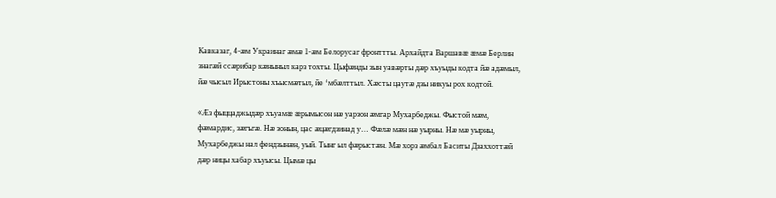Кавказаг, 4-æм Украинаг æмæ 1-æм Белорусаг фронттты. Архайдта Варшавæ æмæ Берлин знагæй ссæрибар кæныныл карз тохты. Цыфæнды зын уавæрты дæр хъуыды кодта йæ адæмыл, йæ чысыл Ирыстоны хъысмæтыл, йе ‘мбæлттыл. Хæсты цаутæ дзы никуы рох кодтой.

«Æз фыццаджыдæр хъуамæ æрымысон нæ уарзон æмгар Мухарбеджы. Фыстой мæм, фæмардис, зæгъгæ. Нæ зонын, цас æцæгдзинад у… Фæлæ мæн нæ уырны. Нæ мæ уырны, Мухарбеджы нал фендзынæн, уый. Тынг ыл фæрыстæн. Мæ хорз æмбал Баситы Дзаххоттæй дæр ницы хабар хъуысы. Цымæ цы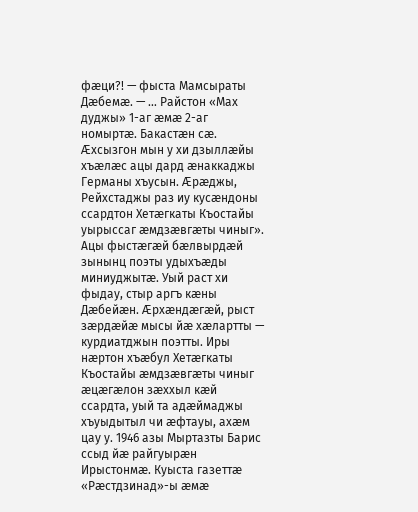фæци?! — фыста Мамсыраты Дæбемæ. — … Райстон «Мах дуджы» 1-аг æмæ 2-аг номыртæ. Бакастæн сæ. Æхсызгон мын у хи дзыллæйы хъæлæс ацы дард æнаккаджы Германы хъусын. Æрæджы, Рейхстаджы раз иу кусæндоны ссардтон Хетæгкаты Къостайы уырыссаг æмдзæвгæты чиныг». Ацы фыстæгæй бæлвырдæй зынынц поэты удыхъæды миниуджытæ. Уый раст хи фыдау, стыр аргъ кæны Дæбейæн. Æрхæндæгæй, рыст зæрдæйæ мысы йæ хæлартты — курдиатджын поэтты. Иры нæртон хъæбул Хетæгкаты Къостайы æмдзæвгæты чиныг æцæгæлон зæххыл кæй ссардта, уый та адæймаджы хъуыдытыл чи æфтауы, ахæм цау у. 1946 азы Мыртазты Барис ссыд йæ райгуырæн Ирыстонмæ. Куыста газеттæ «Рæстдзинад»-ы æмæ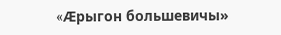«Æрыгон большевичы»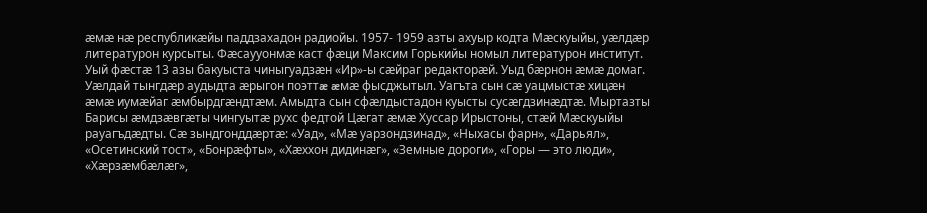æмæ нæ республикæйы паддзахадон радиойы. 1957- 1959 азты ахуыр кодта Мæскуыйы, уæлдæр литературон курсыты. Фæсаууонмæ каст фæци Максим Горькийы номыл литературон институт. Уый фæстæ 13 азы бакуыста чиныгуадзæн «Ир»-ы сæйраг редакторæй. Уыд бæрнон æмæ домаг. Уæлдай тынгдæр аудыдта æрыгон поэттæ æмæ фысджытыл. Уагъта сын сæ уацмыстæ хицæн æмæ иумæйаг æмбырдгæндтæм. Амыдта сын сфæлдыстадон куысты сусæгдзинæдтæ. Мыртазты Барисы æмдзæвгæты чингуытæ рухс федтой Цæгат æмæ Хуссар Ирыстоны, стæй Мæскуыйы рауагъдæдты. Сæ зындгонддæртæ: «Уад», «Мæ уарзондзинад», «Ныхасы фарн», «Дарьял», «Осетинский тост», «Бонрæфты», «Хæххон дидинæг», «Земные дороги», «Горы — это люди», «Хæрзæмбæлæг»,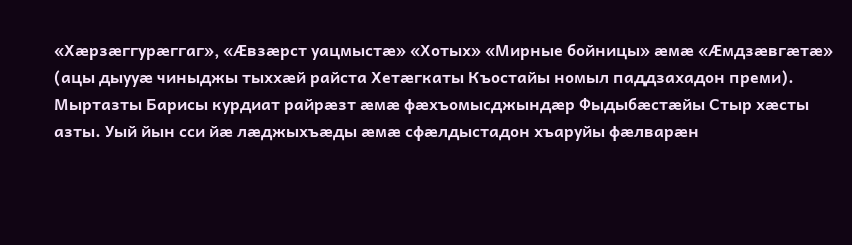«Хæрзæггурæггаг», «Ӕвзæрст уацмыстæ» «Хотых» «Мирные бойницы» æмæ «Æмдзæвгæтæ» (ацы дыууæ чиныджы тыххæй райста Хетæгкаты Къостайы номыл паддзахадон преми). Мыртазты Барисы курдиат райрæзт æмæ фæхъомысджындæр Фыдыбæстæйы Стыр хæсты азты. Уый йын сси йæ лæджыхъæды æмæ сфæлдыстадон хъаруйы фæлварæн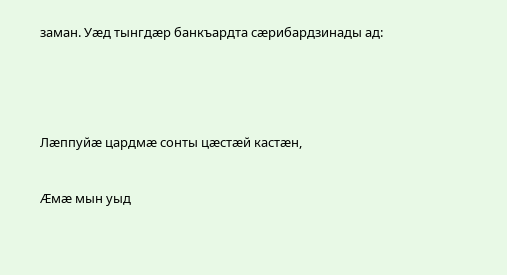заман. Уæд тынгдæр банкъардта сæрибардзинады ад:



Лæппуйæ цардмæ сонты цæстæй кастæн,

Æмæ мын уыд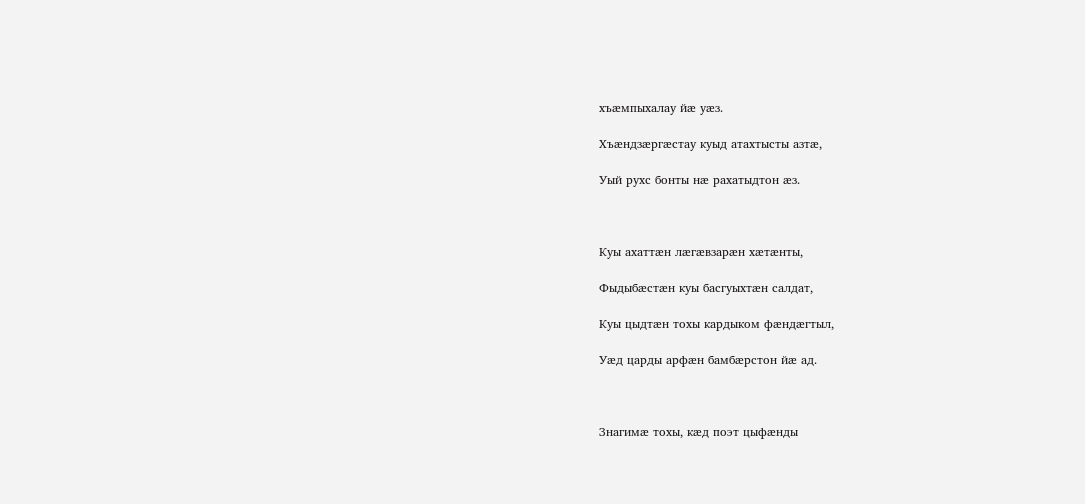хъæмпыхалау йæ уæз.

Хъæндзæргæстау куыд атахтысты азтæ,

Уый рухс бонты нæ рахатыдтон æз.



Куы ахаттæн лæгæвзарæн хæтæнты,

Фыдыбæстæн куы басгуыхтæн салдат,

Куы цыдтæн тохы кардыком фæндæгтыл,

Уæд царды арфæн бамбæрстон йæ ад.



Знагимæ тохы, кæд поэт цыфæнды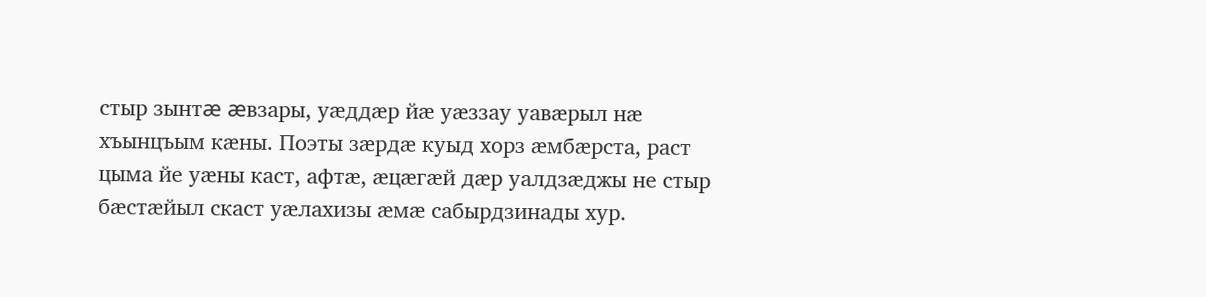стыр зынтæ æвзары, уæддæр йæ уæззау уавæрыл нæ хъынцъым кæны. Поэты зæрдæ куыд хорз æмбæрста, раст цыма йе уæны каст, афтæ, æцæгæй дæр уалдзæджы не стыр бæстæйыл скаст уæлахизы æмæ сабырдзинады хур.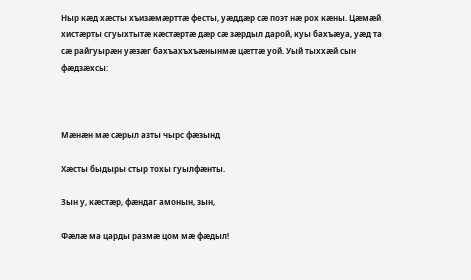Ныр кæд хæсты хъизæмæрттæ фесты, уæддæр сæ поэт нæ рох кæны. Цæмæй хистæрты сгуыхтытæ кæстæртæ дæр сæ зæрдыл дарой, куы бахъæуа, уæд та сæ райгуырæн уæзæг бахъахъхъæнынмæ цæттæ уой. Уый тыххæй сын фæдзæхсы:



Мæнæн мæ сæрыл азты чырс фæзынд

Хæсты быдыры стыр тохы гуылфæнты.

Зын у, кæстæр, фæндаг амонын, зын,

Фæлæ ма царды размæ цом мæ фæдыл!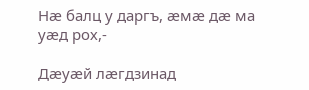Нæ балц у даргъ, æмæ дæ ма уæд рох,-

Дæуæй лæгдзинад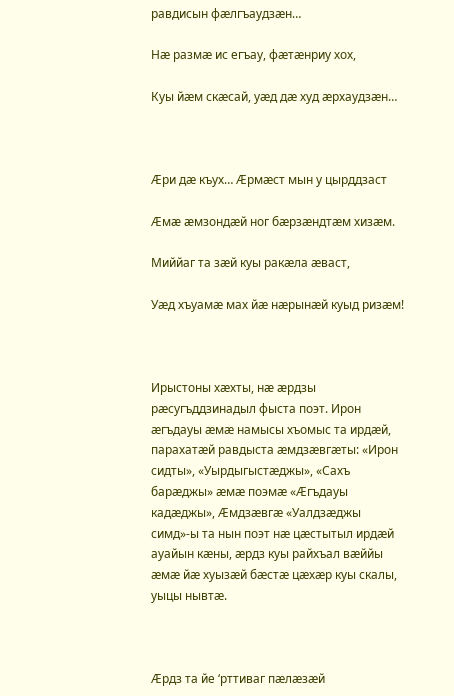равдисын фæлгъаудзæн…

Нæ размæ ис егъау, фæтæнриу хох,

Куы йæм скæсай, уæд дæ худ æрхаудзæн…



Æри дæ къух… Æрмæст мын у цырддзаст

Æмæ æмзондæй ног бæрзæндтæм хизæм.

Миййаг та зæй куы ракæла æваст,

Уæд хъуамæ мах йæ нæрынæй куыд ризæм!



Ирыстоны хæхты, нæ æрдзы рæсугъддзинадыл фыста поэт. Ирон æгъдауы æмæ намысы хъомыс та ирдæй, парахатæй равдыста æмдзæвгæты: «Ирон сидты», «Уырдыгыстæджы», «Сахъ барæджы» æмæ поэмæ «Æгъдауы кадæджы», Ӕмдзæвгæ «Уалдзæджы симд»-ы та нын поэт нæ цæстытыл ирдæй ауайын кæны, æрдз куы райхъал вæййы æмæ йæ хуызæй бæстæ цæхæр куы скалы, уыцы нывтæ.



Ӕрдз та йе ‘рттиваг пæлæзæй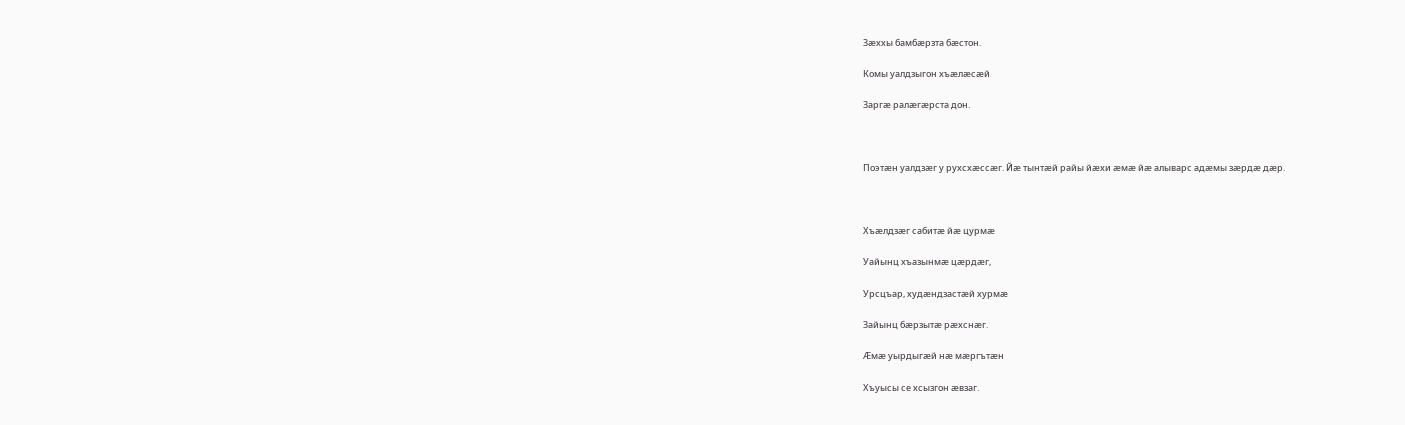Зæххы бамбæрзта бæстон.

Комы уалдзыгон хъæлæсæй

Заргæ ралæгæрста дон.



Поэтæн уалдзæг у рухсхæссæг. Йæ тынтæй райы йæхи æмæ йæ алыварс адæмы зæрдæ дæр.



Хъæлдзæг сабитæ йæ цурмæ

Уайынц хъазынмæ цæрдæг,

Урсцъар, худæндзастæй хурмæ

Зайынц бæрзытæ рæхснæг.

Ӕмæ уырдыгæй нæ мæргътæн

Хъуысы се хсызгон æвзаг.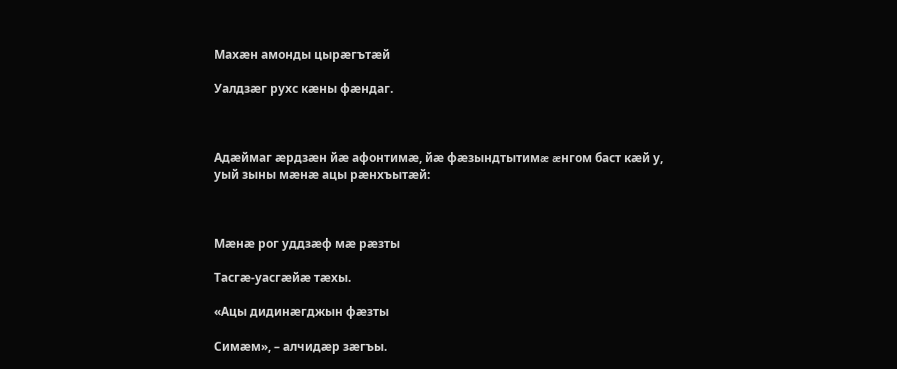Махæн амонды цырæгътæй

Уалдзæг рухс кæны фæндаг.



Адæймаг æрдзæн йæ афонтимæ, йæ фæзындтытимæ æнгом баст кæй у, уый зыны мæнæ ацы рæнхъытæй:



Мæнæ рог уддзæф мæ рæзты

Тасгæ-уасгæйæ тæхы.

«Ацы дидинæгджын фæзты

Симæм», – алчидæр зæгъы.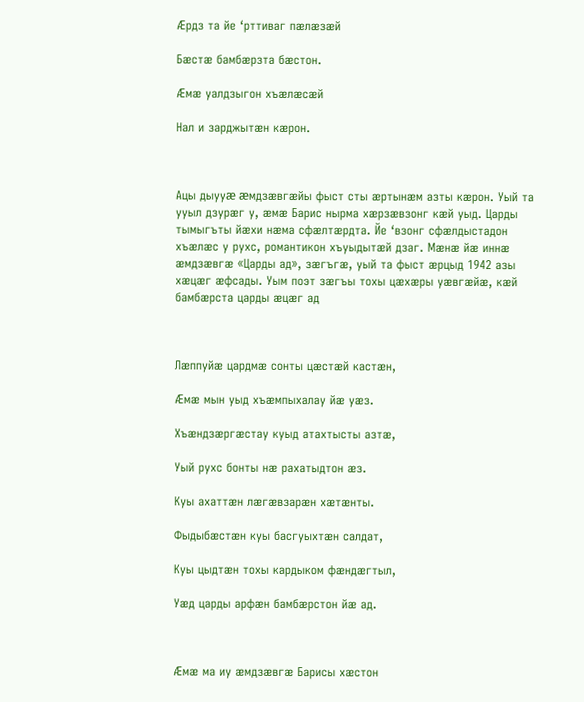Æрдз та йе ‘рттиваг пæлæзæй

Бæстæ бамбæрзта бæстон.

Æмæ уалдзыгон хъæлæсæй

Нал и зарджытæн кæрон.



Ацы дыууæ æмдзæвгæйы фыст сты æртынæм азты кæрон. Уый та ууыл дзурæг у, æмæ Барис нырма хæрзæвзонг кæй уыд. Царды тымыгъты йæхи нæма сфæлтæрдта. Йе ‘взонг сфæлдыстадон хъæлæс у рухс, романтикон хъуыдытæй дзаг. Мæнæ йæ иннæ æмдзæвгæ «Царды ад», зæгъгæ, уый та фыст æрцыд 1942 азы хæцæг æфсады. Уым поэт зæгъы тохы цæхæры уæвгæйæ, кæй бамбæрста царды æцæг ад



Лæппуйæ цардмæ сонты цæстæй кастæн,

Æмæ мын уыд хъæмпыхалау йæ уæз.

Хъæндзæргæстау куыд атахтысты азтæ,

Уый рухс бонты нæ рахатыдтон æз.

Куы ахаттæн лæгæвзарæн хæтæнты.

Фыдыбæстæн куы басгуыхтæн салдат,

Куы цыдтæн тохы кардыком фæндæгтыл,

Уæд царды арфæн бамбæрстон йæ ад.



Ӕмæ ма иу æмдзæвгæ Барисы хæстон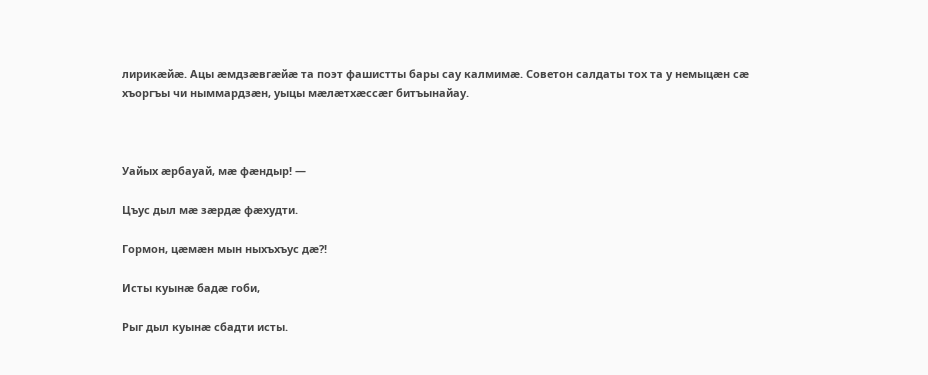лирикæйæ. Ацы æмдзæвгæйæ та поэт фашистты бары сау калмимæ. Советон салдаты тох та у немыцæн сæ хъоргъы чи ныммардзæн, уыцы мæлæтхæссæг битъынайау.



Уайых æрбауай, мæ фæндыр! —

Цъус дыл мæ зæрдæ фæхудти.

Гормон, цæмæн мын ныхъхъус дæ?!

Исты куынæ бадæ гоби,

Рыг дыл куынæ сбадти исты.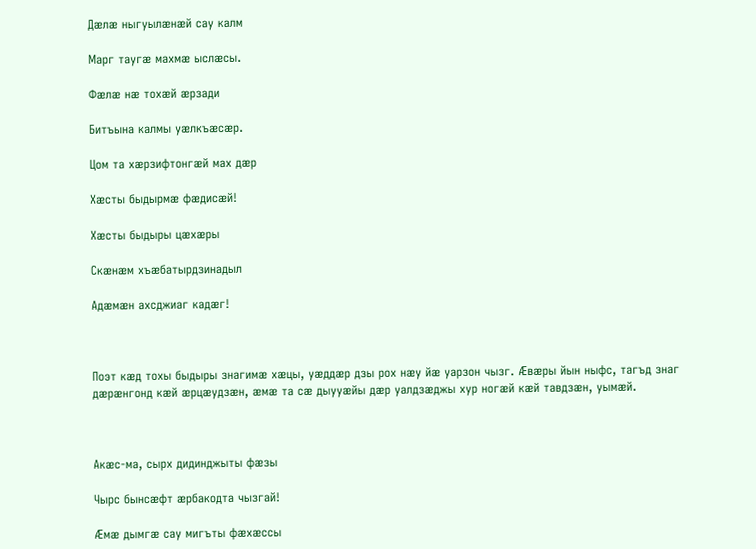Дæлæ ныгуылæнæй сау калм

Марг таугæ махмæ ыслæсы.

Фæлæ нæ тохæй æрзади

Битъына калмы уæлкъæсæр.

Цом та хæрзифтонгæй мах дæр

Хæсты быдырмæ фæдисæй!

Хæсты быдыры цæхæры

Скæнæм хъæбатырдзинадыл

Адæмæн ахсджиаг кадæг!



Поэт кæд тохы быдыры знагимæ хæцы, уæддæр дзы рох нæу йæ уарзон чызг. Ӕвæры йын ныфс, тагъд знаг дæрæнгонд кæй æрцæудзæн, æмæ та сæ дыууæйы дæр уалдзæджы хур ногæй кæй тавдзæн, уымæй.



Акæс-ма, сырх дидинджыты фæзы

Чырс бынсæфт æрбакодта чызгай!

Æмæ дымгæ сау мигъты фæхæссы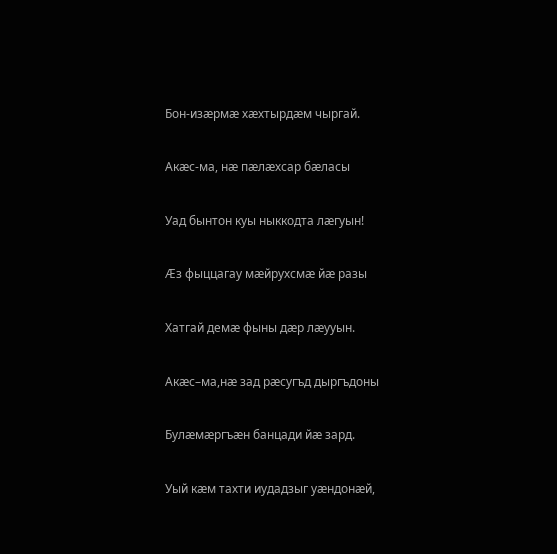Бон-изæрмæ хæхтырдæм чыргай.

Акæс-ма, нæ пæлæхсар бæласы

Уад бынтон куы ныккодта лæгуын!

Ӕз фыццагау мæйрухсмæ йæ разы

Хатгай демæ фыны дæр лæууын.

Акæс–ма,нæ зад рæсугъд дыргъдоны

Булæмæргъæн банцади йæ зард.

Уый кæм тахти иудадзыг уæндонæй,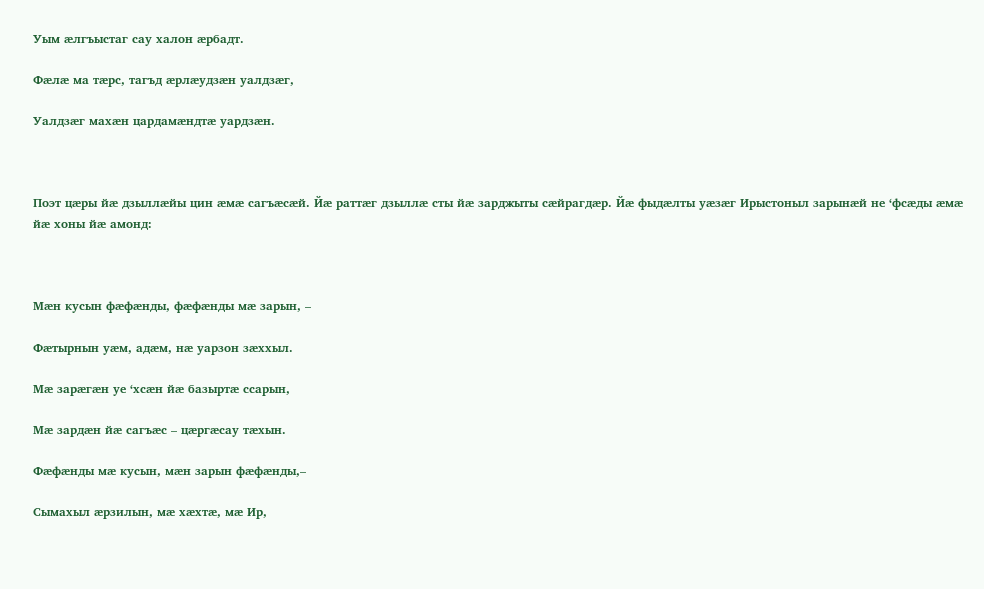Уым æлгъыстаг сау халон æрбадт.

Фæлæ ма тæрс, тагъд æрлæудзæн уалдзæг,

Уалдзæг махæн цардамæндтæ уардзæн.



Поэт цæры йæ дзыллæйы цин æмæ сагъæсæй. Йæ раттæг дзыллæ сты йæ зарджыты сæйрагдæр. Йæ фыдæлты уæзæг Ирыстоныл зарынæй не ‘фсæды æмæ йæ хоны йæ амонд:



Мæн кусын фæфæнды, фæфæнды мæ зарын, –

Фæтырнын уæм, адæм, нæ уарзон зæххыл.

Мæ зарæгæн уе ‘хсæн йæ базыртæ ссарын,

Мæ зардæн йæ сагъæс – цæргæсау тæхын.

Фæфæнды мæ кусын, мæн зарын фæфæнды,–

Сымахыл æрзилын, мæ хæхтæ, мæ Ир,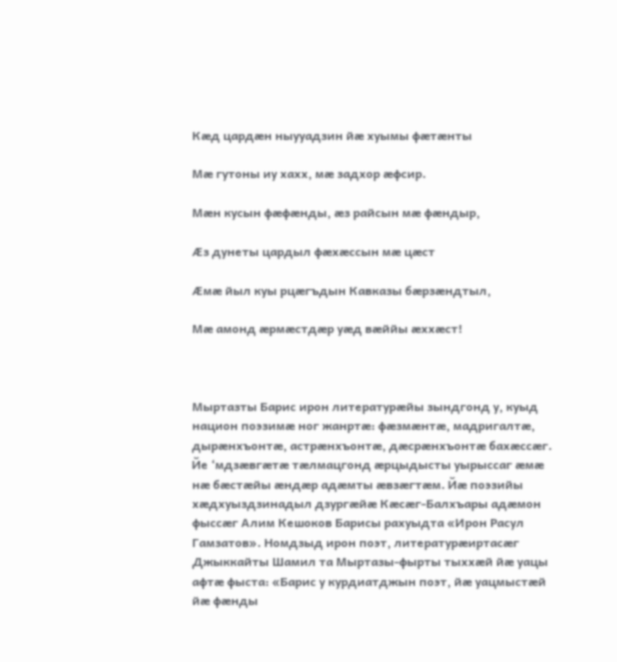Кæд цардæн ныууадзин йæ хуымы фæтæнты

Мæ гутоны иу хахх, мæ задхор æфсир.

Мæн кусын фæфæнды, æз райсын мæ фæндыр,

Ӕз дунеты цардыл фæхæссын мæ цæст

Ӕмæ йыл куы рцæгъдын Кавказы бæрзæндтыл,

Мæ амонд æрмæстдæр уæд вæййы æххæст!



Мыртазты Барис ирон литературæйы зындгонд у, куыд национ поэзимæ ног жанртæ: фæзмæнтæ, мадригалтæ, дырæнхъонтæ, астрæнхъонтæ, дæсрæнхъонтæ бахæссæг. Йе ‘мдзæвгæтæ тæлмацгонд æрцыдысты уырыссаг æмæ нæ бæстæйы æндæр адæмты æвзæгтæм. Йæ поэзийы хæдхуыздзинадыл дзургæйæ Кæсæг-Балхъары адæмон фыссæг Алим Кешоков Барисы рахуыдта «Ирон Расул Гамзатов». Номдзыд ирон поэт, литературæиртасæг Джыккайты Шамил та Мыртазы-фырты тыххæй йæ уацы афтæ фыста: «Барис у курдиатджын поэт, йæ уацмыстæй йæ фæнды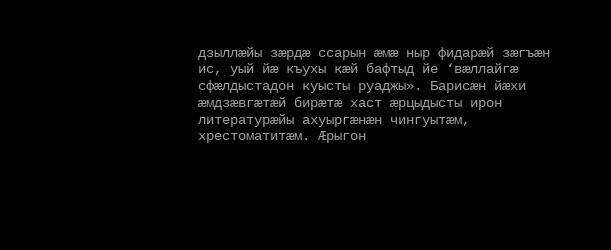дзыллæйы зæрдæ ссарын æмæ ныр фидарæй зæгъæн ис, уый йæ къухы кæй бафтыд йе ‘вæллайгæ сфæлдыстадон куысты руаджы». Барисæн йæхи æмдзæвгæтæй бирæтæ хаст æрцыдысты ирон литературæйы ахуыргæнæн чингуытæм, хрестоматитæм. Ӕрыгон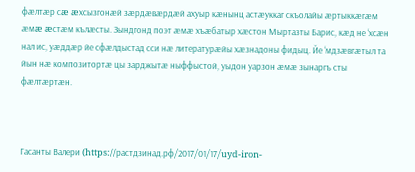фæлтæр сæ æхсызгонæй зæрдæвæрдæй ахуыр кæнынц астæуккаг скъолайы æртыккæгæм æмæ æстæм кълæсты. Зындгонд поэт æмæ хъæбатыр хæстон Мыртазты Барис, кæд не ‘хсæн нал ис, уæддæр йе сфæлдыстад сси нæ литературæйы хæзнадоны фидыц. Йе ‘мдзæвгæтыл та йын нæ композитортæ цы зарджытæ ныффыстой, уыдон уарзон æмæ зынаргъ сты фæлтæртæн.



Гасанты Валери (https://растдзинад.рф/2017/01/17/uyd-iron-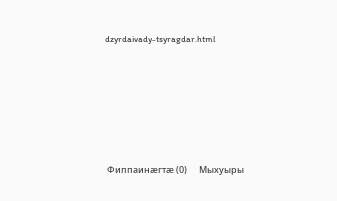dzyrdaivady-tsyragdar.html







 Фиппаинæгтæ (0)      Мыхуыры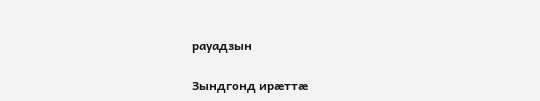рауадзын

Зындгонд ирæттæ